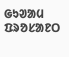ᱜᱩᱣᱟᱢ
ᱯᱨᱚᱥᱟᱱᱛ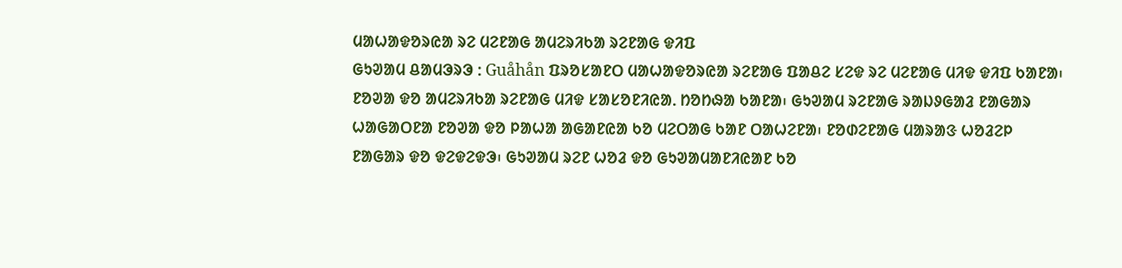ᱢᱟᱦᱟᱫᱚᱨᱭᱟ ᱨᱮ ᱢᱮᱱᱟᱜ ᱟᱢᱮᱨᱤᱠᱟ ᱨᱮᱱᱟᱜ ᱫᱤᱯ
ᱜᱩᱣᱟᱢ ᱪᱟᱢᱳᱨᱳ ᱺ Guåhån ᱯᱨᱚᱥᱟᱱᱛ ᱢᱟᱦᱟᱫᱚᱨᱭᱟ ᱨᱮᱱᱟᱜ ᱯᱟᱪᱮ ᱥᱮᱫ ᱨᱮ ᱢᱮᱱᱟᱜ ᱢᱤᱫ ᱫᱤᱯ ᱠᱟᱱᱟ᱾ ᱱᱚᱣᱟ ᱫᱚ ᱟᱢᱮᱨᱤᱠᱟ ᱨᱮᱱᱟᱜ ᱢᱤᱫ ᱥᱟᱥᱚᱱᱤᱭᱟᱹ ᱴᱚᱴᱷᱟ ᱠᱟᱱᱟ᱾ ᱜᱩᱣᱟᱢ ᱨᱮᱱᱟᱜ ᱨᱟᱡᱽᱜᱟᱲ ᱱᱟᱜᱟᱨ ᱦᱟᱜᱟᱛᱱᱟ ᱱᱚᱣᱟ ᱫᱚ ᱞᱟᱦᱟ ᱟᱜᱟᱱᱭᱟ ᱠᱚ ᱢᱮᱛᱟᱜ ᱠᱟᱱ ᱛᱟᱦᱮᱱᱟ᱾ ᱱᱚᱰᱮᱱᱟᱜ ᱢᱟᱨᱟᱝ ᱦᱚᱲᱮᱞ ᱱᱟᱜᱟᱨ ᱫᱚ ᱫᱮᱫᱮᱫᱳ᱾ ᱜᱩᱣᱟᱢ ᱨᱮᱱ ᱦᱚᱲ ᱫᱚ ᱜᱩᱣᱟᱢᱟᱱᱤᱭᱟᱱ ᱠᱚ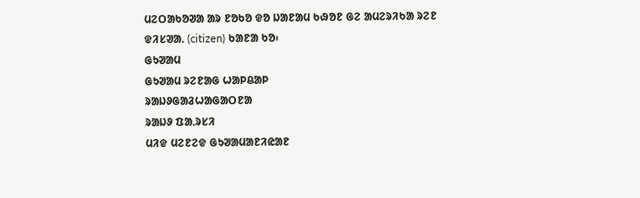ᱢᱮᱛᱟᱠᱚᱣᱟ ᱟᱨ ᱱᱚᱠᱚ ᱫᱚ ᱡᱟᱱᱟᱢ ᱠᱷᱚᱱ ᱜᱮ ᱟᱢᱮᱨᱤᱠᱟ ᱨᱮᱱ ᱫᱤᱥᱣᱟᱹ (citizen) ᱠᱟᱱᱟ ᱠᱚ᱾
ᱜᱩᱣᱟᱢ
ᱜᱩᱣᱟᱢ ᱨᱮᱱᱟᱜ ᱦᱟᱞᱪᱟᱞ
ᱨᱟᱡᱽᱜᱟᱲᱦᱟᱜᱟᱛᱱᱟ
ᱨᱟᱡᱽ ᱯᱟᱹᱨᱥᱤ
ᱢᱤᱫ ᱢᱮᱱᱮᱫ ᱜᱩᱣᱟᱢᱟᱱᱤᱭᱟᱱ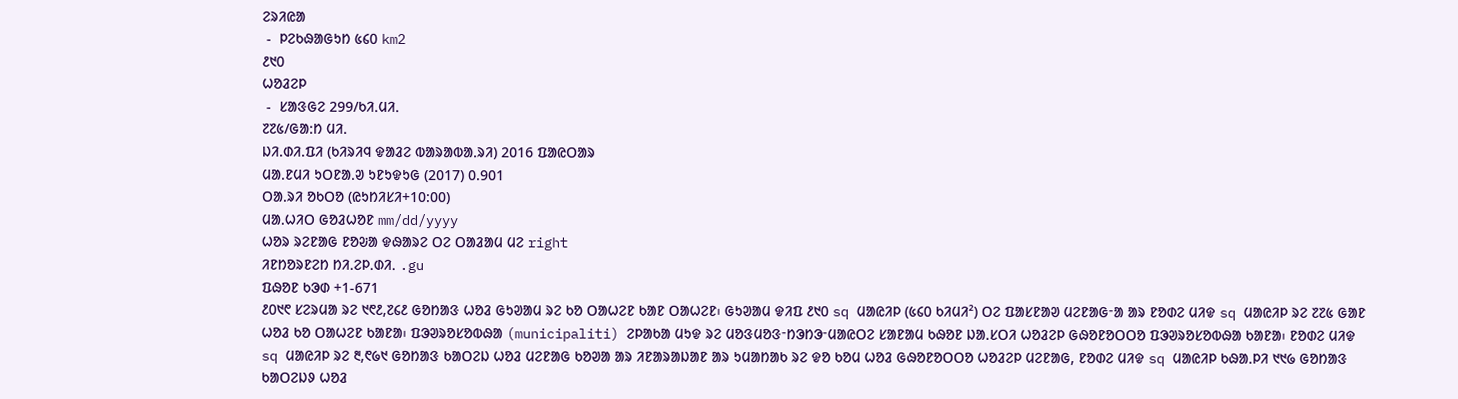ᱮᱨᱤᱭᱟ
 -  ᱞᱮᱠᱷᱟᱜᱩᱴ ᱕᱔᱐ km2
᱒᱑᱐
ᱦᱚᱲᱮᱞ
 -  ᱥᱟᱝᱜᱮ 299/ᱠᱤᱹᱢᱤᱹ
᱗᱗᱕/ᱜᱟᱺᱴ ᱢᱤᱹ
ᱡᱤ.ᱰᱤ.ᱯᱤ (ᱠᱤᱨᱤᱧ ᱫᱟᱲᱮ ᱵᱟᱨᱟᱵᱟᱹᱨᱤ) 2016 ᱯᱟᱭᱛᱟᱨ
ᱢᱟᱹᱱᱢᱤ ᱩᱛᱱᱟᱹᱣ ᱩᱱᱩᱫᱩᱜ (2017) 0.901
ᱛᱟᱹᱨᱤ ᱚᱠᱛᱚ (ᱭᱩᱴᱤᱥᱤ+10:00)
ᱢᱟᱹᱦᱤᱛ ᱜᱚᱲᱦᱚᱱ mm/dd/yyyy
ᱦᱚᱨ ᱨᱮᱱᱟᱜ ᱱᱚᱶᱟ ᱫᱷᱟᱨᱮ ᱛᱮ ᱛᱟᱲᱟᱢ ᱢᱮ right
ᱤᱱᱴᱚᱨᱱᱮᱴ ᱴᱤᱹᱮᱞᱹᱰᱤᱹ .gu
ᱯᱷᱚᱱ ᱠᱳᱰ +1-671
᱒᱐᱑᱖ ᱥᱮᱨᱢᱟ ᱨᱮ ᱑᱖᱒,᱗᱔᱒ ᱜᱚᱴᱟᱝ ᱦᱚᱲ ᱜᱩᱣᱟᱢ ᱨᱮ ᱠᱚ ᱛᱟᱦᱮᱱ ᱠᱟᱱ ᱛᱟᱦᱮᱱ᱾ ᱜᱩᱣᱟᱢ ᱫᱤᱯ ᱒᱑᱐ sq ᱢᱟᱭᱤᱞ (᱕᱔᱐ ᱠᱤᱢᱤ²) ᱛᱮ ᱯᱟᱥᱱᱟᱣ ᱢᱮᱱᱟᱜᱼᱟ ᱟᱨ ᱱᱚᱰᱮ ᱢᱤᱫ sq ᱢᱟᱭᱤᱞ ᱨᱮ ᱗᱗᱕ ᱜᱟᱱ ᱦᱚᱲ ᱠᱚ ᱛᱟᱦᱮᱱ ᱠᱟᱱᱟ᱾ ᱯᱳᱣᱨᱚᱥᱚᱵᱷᱟ (municipaliti) ᱮᱞᱟᱠᱟ ᱢᱩᱫ ᱨᱮ ᱢᱚᱝᱢᱚᱝᱼᱴᱳᱴᱳᱼᱢᱟᱭᱛᱮ ᱥᱟᱱᱟᱢ ᱠᱷᱚᱱ ᱡᱟᱹᱥᱛᱤ ᱦᱚᱲᱮᱞ ᱜᱷᱚᱱᱚᱛᱛᱚ ᱯᱳᱣᱨᱚᱥᱚᱵᱷᱟ ᱠᱟᱱᱟ᱾ ᱱᱚᱰᱮ ᱢᱤᱫ sq ᱢᱟᱭᱤᱞ ᱨᱮ ᱓,᱖᱙᱑ ᱜᱚᱴᱟᱝ ᱠᱟᱛᱮᱡ ᱦᱚᱲ ᱢᱮᱱᱟᱜ ᱠᱚᱣᱟ ᱟᱨ ᱤᱱᱟᱨᱟᱡᱟᱱ ᱟᱨ ᱩᱢᱟᱴᱟᱠ ᱨᱮ ᱫᱚ ᱠᱚᱢ ᱦᱚᱲ ᱜᱷᱚᱱᱚᱛᱛᱚ ᱦᱚᱲᱮᱞ ᱢᱮᱱᱟᱜ, ᱱᱚᱰᱮ ᱢᱤᱫ sq ᱢᱟᱭᱤᱞ ᱠᱷᱟᱹᱞᱤ ᱑᱑᱙ ᱜᱚᱴᱟᱝ ᱠᱟᱛᱮᱡᱽ ᱦᱚᱲ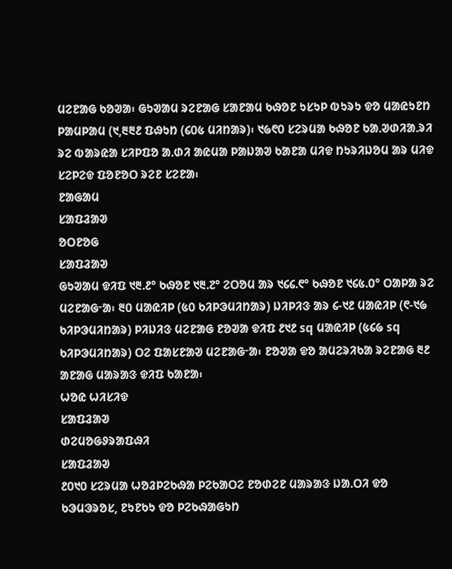ᱢᱮᱱᱟᱜ ᱠᱚᱣᱟ᱾ ᱜᱩᱣᱟᱢ ᱨᱮᱱᱟᱜ ᱥᱟᱱᱟᱢ ᱠᱷᱚᱱ ᱩᱥᱩᱞ ᱵᱩᱨᱩ ᱫᱚ ᱢᱟᱭᱩᱱᱴ ᱞᱟᱢᱞᱟᱢ (᱑,᱓᱓᱒ ᱯᱷᱩᱴ (᱔᱐᱕ ᱢᱤᱴᱟᱨ)᱾ ᱑᱙᱖᱐ ᱥᱮᱨᱢᱟ ᱠᱷᱚᱱ ᱠᱟᱹᱣᱰᱤᱟᱹᱨᱤ ᱨᱮ ᱵᱟᱨᱭᱟ ᱥᱤᱞᱯᱚ ᱟᱹᱰᱤ ᱟᱭᱢᱟ ᱞᱟᱡᱟᱣ ᱠᱟᱱᱟ ᱢᱤᱫ ᱴᱩᱨᱤᱡᱚᱢ ᱟᱨ ᱢᱤᱫ ᱥᱮᱞᱮᱫ ᱯᱚᱱᱚᱛ ᱨᱮᱱ ᱥᱮᱱᱟ᱾
ᱱᱟᱜᱟᱢ
ᱥᱟᱯᱲᱟᱣ
ᱚᱛᱱᱚᱜ
ᱥᱟᱯᱲᱟᱣ
ᱜᱩᱣᱟᱢ ᱫᱤᱯ ᱑᱓.᱒° ᱠᱷᱚᱱ ᱑᱓.᱗° ᱮᱛᱚᱢ ᱟᱨ ᱑᱔᱔.᱖° ᱠᱷᱚᱱ ᱑᱔᱕.᱐° ᱛᱟᱞᱟ ᱨᱮ ᱢᱮᱱᱟᱜᱼᱟ᱾ ᱓᱐ ᱢᱟᱭᱤᱞ (᱕᱐ ᱠᱤᱞᱳᱢᱤᱴᱟᱨ) ᱡᱤᱞᱤᱝ ᱟᱨ ᱔-᱑᱒ ᱢᱟᱭᱤᱞ (᱖-᱑᱙ ᱠᱤᱞᱳᱢᱤᱴᱟᱨ) ᱞᱤᱡᱤᱝ ᱢᱮᱱᱟᱜ ᱱᱚᱣᱟ ᱫᱤᱯ ᱒᱑᱒ sq ᱢᱟᱭᱤᱞ (᱕᱔᱙ sq ᱠᱤᱞᱳᱢᱤᱴᱟᱨ) ᱛᱮ ᱯᱟᱥᱱᱟᱣ ᱢᱮᱱᱟᱜᱼᱟ᱾ ᱱᱚᱣᱟ ᱫᱚ ᱟᱢᱮᱨᱤᱠᱟ ᱨᱮᱱᱟᱜ ᱓᱒ ᱟᱱᱟᱜ ᱢᱟᱨᱟᱝ ᱫᱤᱯ ᱠᱟᱱᱟ᱾
ᱦᱚᱭ ᱦᱤᱥᱤᱫ
ᱥᱟᱯᱲᱟᱣ
ᱰᱮᱢᱚᱜᱽᱨᱟᱯᱷᱤ
ᱥᱟᱯᱲᱟᱣ
᱒᱐᱑᱐ ᱥᱮᱨᱢᱟ ᱦᱚᱲᱞᱮᱠᱷᱟ ᱞᱮᱠᱟᱛᱮ ᱱᱚᱰᱮᱱ ᱢᱟᱨᱟᱝ ᱡᱟᱹᱛᱤ ᱫᱚ ᱠᱳᱢᱳᱨᱚᱥ, ᱱᱩᱱᱠᱩ ᱫᱚ ᱞᱮᱠᱷᱟᱜᱩᱴ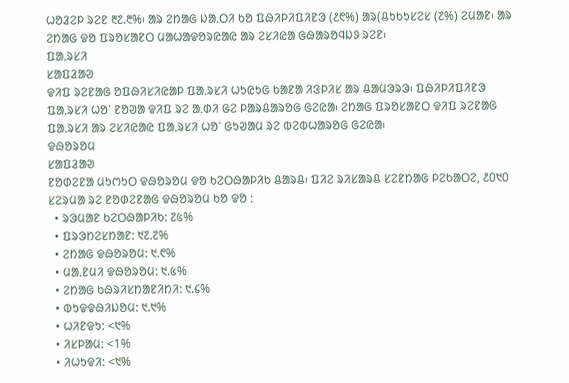ᱦᱚᱲᱮᱞ ᱨᱮᱱ ᱓᱗.᱓%᱾ ᱟᱨ ᱮᱴᱟᱜ ᱡᱟᱹᱛᱤ ᱠᱚ ᱯᱷᱤᱞᱤᱯᱤᱱᱳ (᱒᱖%) ᱟᱨ(ᱪᱩᱠᱩᱥᱮᱥ (᱗%) ᱮᱢᱟᱱ᱾ ᱟᱨ ᱮᱴᱟᱜ ᱫᱚ ᱯᱨᱚᱥᱟᱱᱛ ᱢᱟᱦᱟᱫᱚᱨᱭᱟᱭ ᱟᱨ ᱮᱥᱤᱭᱟ ᱜᱷᱟᱨᱚᱧᱡᱽ ᱨᱮᱱ᱾
ᱯᱟᱹᱨᱥᱤ
ᱥᱟᱯᱲᱟᱣ
ᱫᱤᱯ ᱨᱮᱱᱟᱜ ᱚᱯᱷᱤᱥᱤᱭᱟᱞ ᱯᱟᱹᱨᱥᱤ ᱦᱩᱭᱩᱜ ᱠᱟᱱᱟ ᱤᱝᱞᱤᱥ ᱟᱨ ᱪᱟᱢᱳᱨᱳ᱾ ᱯᱷᱤᱞᱤᱯᱤᱱᱳ ᱯᱟᱹᱨᱥᱤ ᱦᱚᱸ ᱱᱚᱣᱟ ᱫᱤᱯ ᱨᱮ ᱟᱹᱰᱤ ᱜᱮ ᱞᱟᱨᱪᱟᱨᱚᱜ ᱜᱮᱭᱟ᱾ ᱮᱴᱟᱜ ᱯᱨᱚᱥᱟᱱᱛ ᱫᱤᱯ ᱨᱮᱱᱟᱜ ᱯᱟᱹᱨᱥᱤ ᱟᱨ ᱮᱥᱤᱭᱟᱭ ᱯᱟᱹᱨᱥᱤ ᱦᱚᱸ ᱜᱩᱣᱟᱢ ᱨᱮ ᱵᱮᱵᱦᱟᱨᱚᱜ ᱜᱮᱭᱟ᱾
ᱫᱷᱚᱨᱚᱢ
ᱥᱟᱯᱲᱟᱣ
ᱱᱚᱰᱮᱱᱟ ᱢᱩᱬᱩᱛ ᱫᱷᱚᱨᱚᱢ ᱫᱚ ᱠᱮᱛᱷᱟᱞᱤᱠ ᱪᱟᱨᱪ᱾ ᱯᱤᱮ ᱨᱤᱥᱟᱨᱪ ᱥᱮᱱᱴᱟᱜ ᱞᱮᱠᱟᱛᱮ, ᱒᱐᱑᱐ ᱥᱮᱨᱢᱟ ᱨᱮ ᱱᱚᱰᱮᱱᱟᱜ ᱫᱷᱚᱨᱚᱢ ᱠᱚ ᱫᱚ ᱺ
  • ᱨᱳᱢᱟᱱ ᱠᱮᱛᱷᱟᱞᱤᱠ: ᱗᱕%
  • ᱯᱨᱳᱴᱮᱥᱴᱟᱱ: ᱑᱗.᱗%
  • ᱮᱴᱟᱜ ᱫᱷᱚᱨᱚᱢ: ᱑.᱖%
  • ᱢᱟᱹᱱᱢᱤ ᱫᱷᱚᱨᱚᱢ: ᱑.᱕%
  • ᱮᱴᱟᱜ ᱠᱷᱨᱤᱥᱴᱟᱱᱤᱴᱤ: ᱑.᱔%
  • ᱵᱩᱫᱫᱷᱤᱡᱚᱢ: ᱑.᱑%
  • ᱦᱤᱱᱫᱩ: <᱑%
  • ᱤᱥᱞᱟᱢ: <1%
  • ᱤᱦᱩᱫᱤ: <᱑%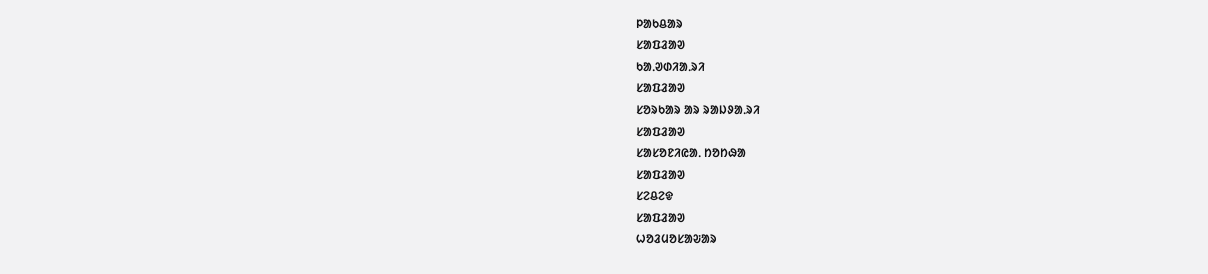ᱞᱟᱠᱪᱟᱨ
ᱥᱟᱯᱲᱟᱣ
ᱠᱟᱹᱣᱰᱤᱟᱹᱨᱤ
ᱥᱟᱯᱲᱟᱣ
ᱥᱚᱨᱠᱟᱨ ᱟᱨ ᱨᱟᱡᱽᱟᱹᱨᱤ
ᱥᱟᱯᱲᱟᱣ
ᱥᱟᱥᱚᱱᱤᱭᱟᱹ ᱴᱚᱴᱷᱟ
ᱥᱟᱯᱲᱟᱣ
ᱥᱮᱪᱮᱫ
ᱥᱟᱯᱲᱟᱣ
ᱦᱚᱲᱢᱚᱥᱟᱶᱟᱨ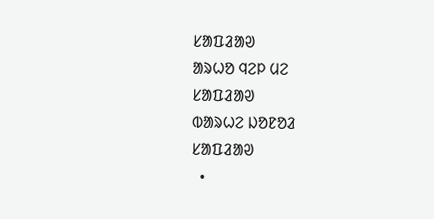ᱥᱟᱯᱲᱟᱣ
ᱟᱨᱦᱚ ᱧᱮᱞ ᱢᱮ
ᱥᱟᱯᱲᱟᱣ
ᱵᱟᱨᱦᱮ ᱡᱚᱱᱚᱲ
ᱥᱟᱯᱲᱟᱣ
  •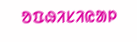ᱚᱯᱷᱤᱥᱤᱭᱟᱞ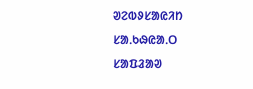ᱣᱮᱵᱽᱥᱟᱭᱤᱴ
ᱥᱟᱹᱠᱷᱭᱟᱹᱛ
ᱥᱟᱯᱲᱟᱣ